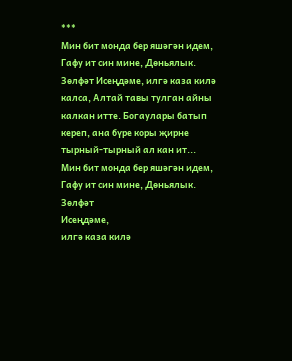***
Мин бит монда бер яшәгән идем, Гафу ит син мине, Дөньялык. Зөлфәт Исеңдәме, илгә каза килә калса, Алтай тавы тулган айны калкан итте. Богаулары батып кереп, ана бүре коры җирне тырный-тырный ал кан ит...
Мин бит монда бер яшәгән идем,
Гафу ит син мине, Дөньялык.
Зөлфәт
Исеңдәме,
илгә каза килә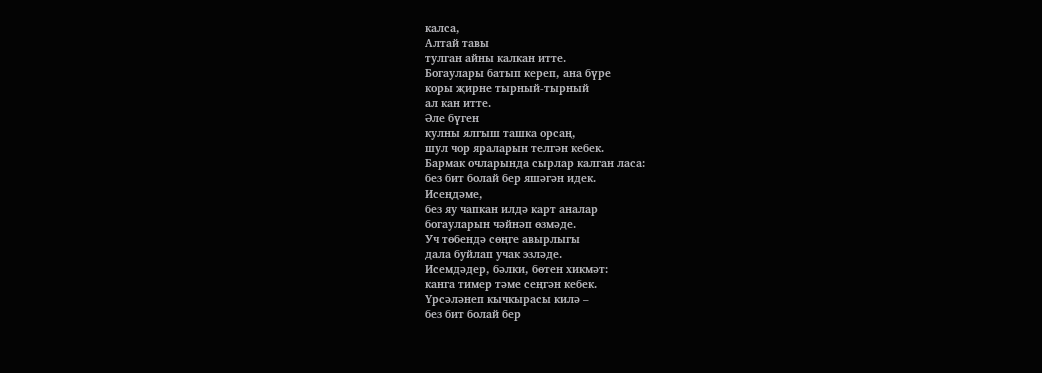калса,
Алтай тавы
тулган айны калкан итте.
Богаулары батып кереп, ана бүре
коры җирне тырный-тырный
ал кан итте.
Әле бүген
кулны ялгыш ташка орсаң,
шул чор яраларын телгән кебек.
Бармак очларында сырлар калган ласа:
без бит болай бер яшәгән идек.
Исеңдәме,
без яу чапкан илдә карт аналар
богауларын чәйнәп өзмәде.
Уч төбендә сөңге авырлыгы
дала буйлап учак эзләде.
Исемдәдер, бәлки, бөтен хикмәт:
канга тимер тәме сеңгән кебек.
Үрсәләнеп кычкырасы килә –
без бит болай бер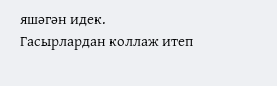яшәгән идек.
Гасырлардан коллаж итеп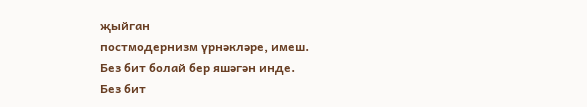җыйган
постмодернизм үрнәкләре, имеш.
Без бит болай бер яшәгән инде.
Без бит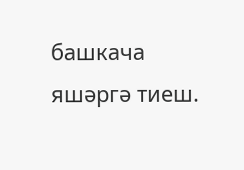башкача яшәргә тиеш.